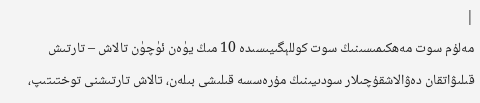|
مەلۇم سوت مەھكىمىسىنىڭ سوت كوللېگىيىسىدە 10 مىڭ يۈەن ئۈچۈن تالاش – تارتىش قىلىۋاتقان دەۋالاشقۇچىلار سودىيىنىڭ مۇرەسسە قىلىشى بىلەن، تالاش تارتىشنى توختىتىپ،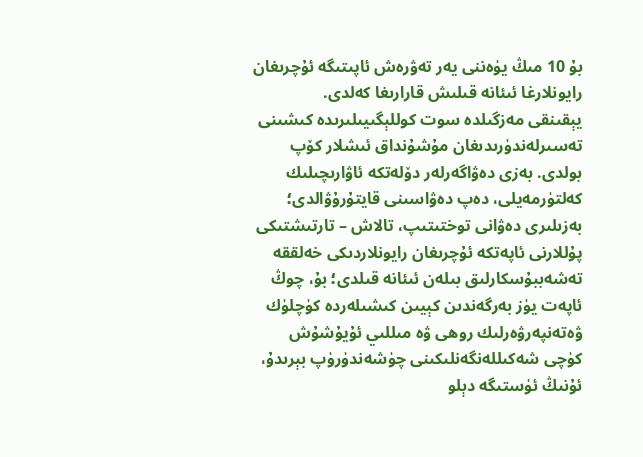بۇ 10 مىڭ يۈەننى يەر تەۋرەش ئاپىتىگە ئۇچرىغان رايونلارغا ئىئانە قىلىش قارارىغا كەلدى.
يېقىنقى مەزگىلدە سوت كوللېگىيىلىرىدە كىشىنى تەسىرلەندۈرىدىغان مۇشۇنداق ئىشلار كۆپ بولدى. بەزى دەۋاگەرلەر دۆلەتكە ئاۋارىچىلىك كەلتۈرمەيلى، دەپ دەۋاسىنى قايتۇرۇۋالدى؛ بەزىلىرى دەۋانى توختىتىپ، تالاش – تارتىشتىكى پۇللارنى ئاپەتكە ئۇچرىغان رايونلاردىكى خەلققە تەشەببۇسكارلىق بىلەن ئىئانە قىلدى؛ بۇ، چوڭ ئاپەت يۈز بەرگەندىن كېيىن كىشىلەردە كۈچلۈك ۋەتەنپەرۋەرلىك روھى ۋە مىللىي ئۇيۇشۇش كۈچى شەكىللەنگەنلىكىنى چۈشەندۈرۈپ بېرىدۇ، ئۇنىڭ ئۈستىگە دېلو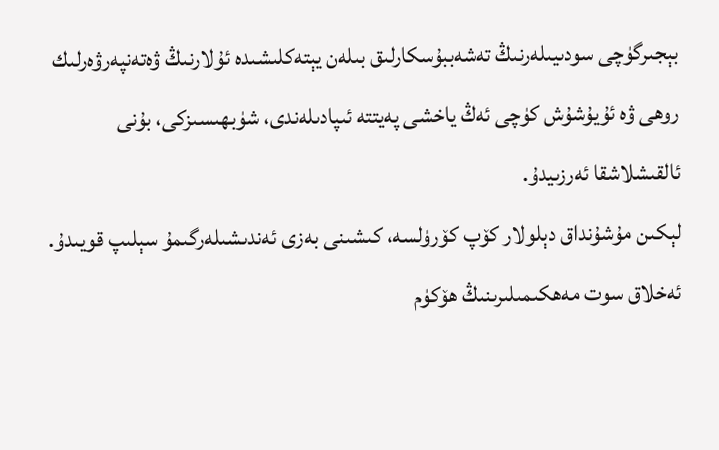بېجىرگۈچى سودىيىلەرنىڭ تەشەببۇسكارلىق بىلەن يېتەكلىشىدە ئۇلارنىڭ ۋەتەنپەرۋەرلىك روھى ۋە ئۇيۇشۇش كۈچى ئەڭ ياخشى پەيتتە ئىپادىلەندى، شۈبھىسىزكى، بۇنى ئالقىشلاشقا ئەرزىيدۇ.
لېكىن مۇشۇنداق دېلولار كۆپ كۆرۈلسە، كىشىنى بەزى ئەندىشىلەرگىمۇ سېلىپ قويىدۇ. ئەخلاق سوت مەھكىمىلىرىنىڭ ھۆكۈم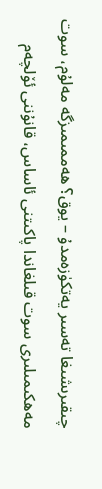چىقىرىشىغا تەسىر يەتكۈزەمدۇ – يوق؟ ھەممىمىزگە مەلۇم، سوت مەھكىمىلىرى سوت قىلغاندا پاكىتنى ئاساس، قانۇننى ئۆلچەم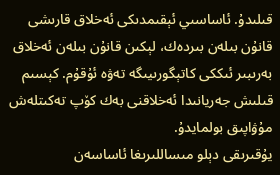قىلىدۇ. ئاساسىي ئېقىمدىكى ئەخلاق قارىشى قانۇن بىلەن بىردەك، لېكىن قانۇن بىلەن ئەخلاق بەرىبىر ئىككى كاتېگورىيىگە تەۋە ئۇقۇم. كېسىم قىلىش جەريانىدا ئەخلاقنى بەك كۆپ تەكىتلەش مۇۋاپىق بولمايدۇ.
يۇقىرىقى دېلو مىساللىرىغا ئاساسەن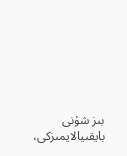بىز شۇنى بايقىيالايمىزكى،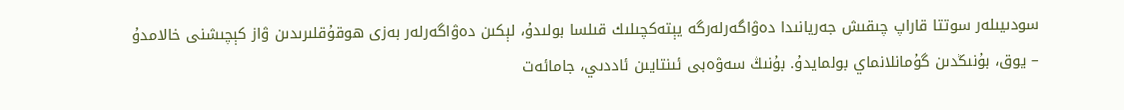سودىيىلەر سوتتا قاراپ چىقىش جەريانىدا دەۋاگەرلەرگە يېتەكچىلىك قىلسا بولىدۇ، لېكىن دەۋاگەرلەر بەزى ھوقۇقلىرىدىن ۋاز كېچىشنى خالامدۇ – يوق، بۇنىڭدىن گۇمانلانماي بولمايدۇ. بۇنىڭ سەۋەبى ئىنتايىن ئاددىي، جامائەت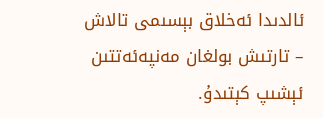ئالدىدا ئەخلاق بېسىمى تالاش – تارتىش بولغان مەنپەئەتتىن ئېشىپ كېتىدۇ.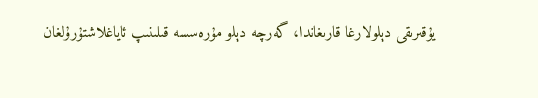يۇقىرىقى دېلولارغا قارىغاندا، گەرچە دېلو مۇرەسسە قىلىنىپ ئاياغلاشتۇرۇلغان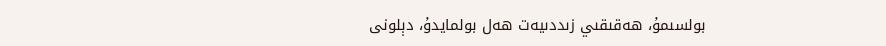بولسىمۇ، ھەقىقىي زىددىيەت ھەل بولمايدۇ، دېلونى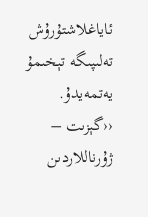ئاياغلاشتۇرۇش تەلىپىگە تېخىمۇ يەتمەيدۇ.
‹‹گېزىت – ژۇرناللاردىن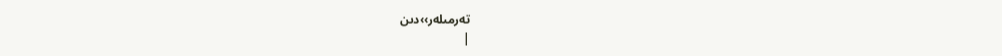تەرمىلەر››دىن
|